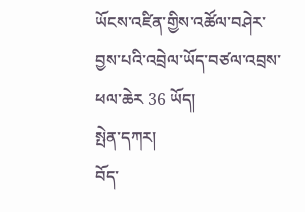ཡོངས་འཛིན་གྱིས་འཚོལ་བཤེར་བྱས་པའི་འབྲེལ་ཡོད་བཙལ་འབྲས་ཕལ་ཆེར 36 ཡོད།
སྤེན་དཀར།
བོད་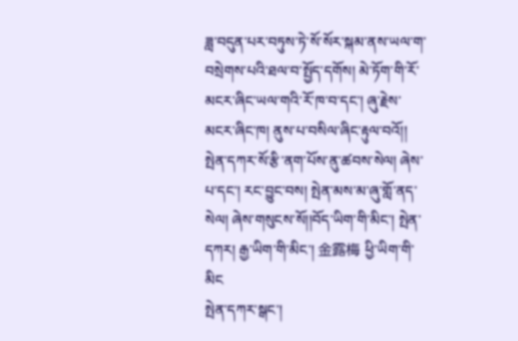ཟླ་བདུན་པར་བཏུས་ཏེ་སོ་སོར་སྐམ་ནས་ཡལ་ག་བསྲེགས་པའི་ཐལ་བ་སྤྱོད་དགོས། མེ་ཏོག་གི་རོ་མངར་ཞིང་ཡལ་གའི་རོ་ཁ་བ་དང་། ཞུ་རྗེས་མངར་ཞིང་ཁ། ནུས་པ་བསིལ་ཞིང་རྟུལ་བའོ།། སྤེན་དཀར་སོ་རྩི་ནག་པོས་ནུ་ཚབས་སེལ། ཞེས་པ་དང་། རང་བྱུང་བས། སྤེན་མས་མ་ཞུ་གློ་ནད་སེལ། ཞེས་གསུངས་སོ།།བོད་ཡིག་གི་མིང་། སྤེན་དཀར། རྒྱ་ཡིག་གི་མིང་། 金露梅 ཕྱི་ཡིག་གི་མིང
སྤེན་དཀར་སྒང་།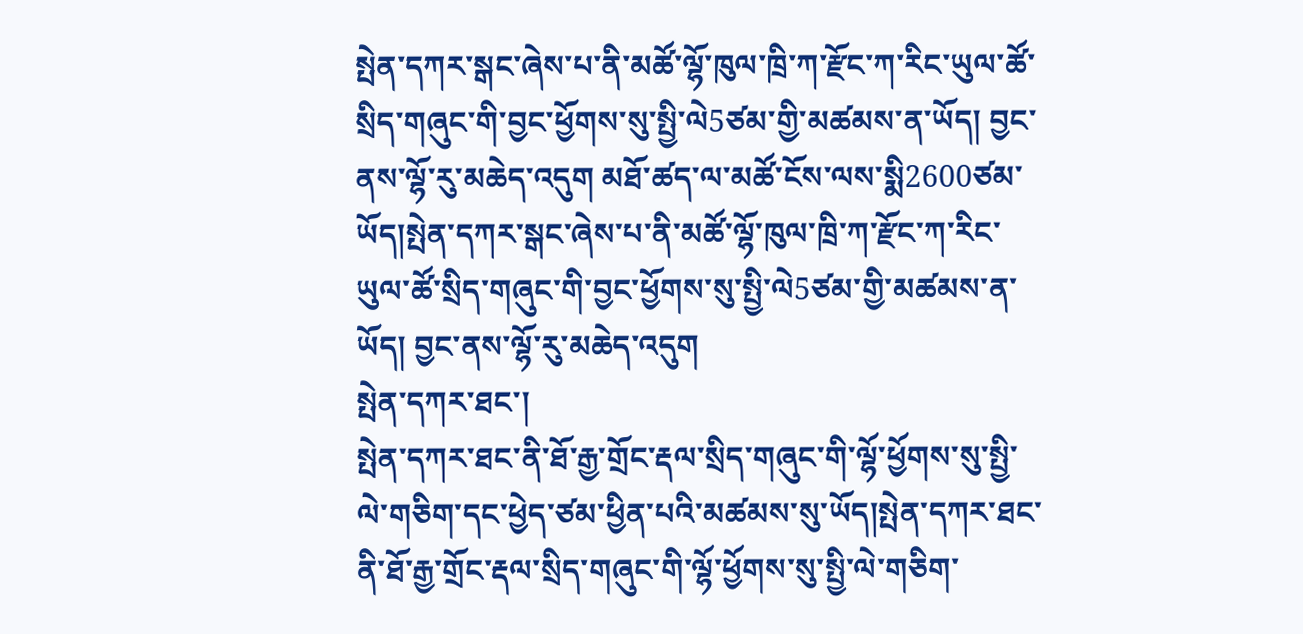སྤེན་དཀར་སྒང་ཞེས་པ་ནི་མཚོ་ལྷོ་ཁུལ་ཁྲི་ཀ་རྫོང་ཀ་རིང་ཡུལ་ཚོ་སྲིད་གཞུང་གི་བྱང་ཕྱོགས་སུ་སྤྱི་ལེ5ཙམ་གྱི་མཚམས་ན་ཡོད། བྱང་ནས་ལྷོ་རུ་མཆེད་འདུག མཐོ་ཚད་ལ་མཚོ་ངོས་ལས་སྨི2600ཙམ་ཡོད།སྤེན་དཀར་སྒང་ཞེས་པ་ནི་མཚོ་ལྷོ་ཁུལ་ཁྲི་ཀ་རྫོང་ཀ་རིང་ཡུལ་ཚོ་སྲིད་གཞུང་གི་བྱང་ཕྱོགས་སུ་སྤྱི་ལེ5ཙམ་གྱི་མཚམས་ན་ཡོད། བྱང་ནས་ལྷོ་རུ་མཆེད་འདུག
སྤེན་དཀར་ཐང་།
སྤེན་དཀར་ཐང་ནི་ཐོ་རྒྱ་གྲོང་རྡལ་སྲིད་གཞུང་གི་ལྷོ་ཕྱོགས་སུ་སྤྱི་ལེ་གཅིག་དང་ཕྱེད་ཙམ་ཕྱིན་པའི་མཚམས་སུ་ཡོད།སྤེན་དཀར་ཐང་ནི་ཐོ་རྒྱ་གྲོང་རྡལ་སྲིད་གཞུང་གི་ལྷོ་ཕྱོགས་སུ་སྤྱི་ལེ་གཅིག་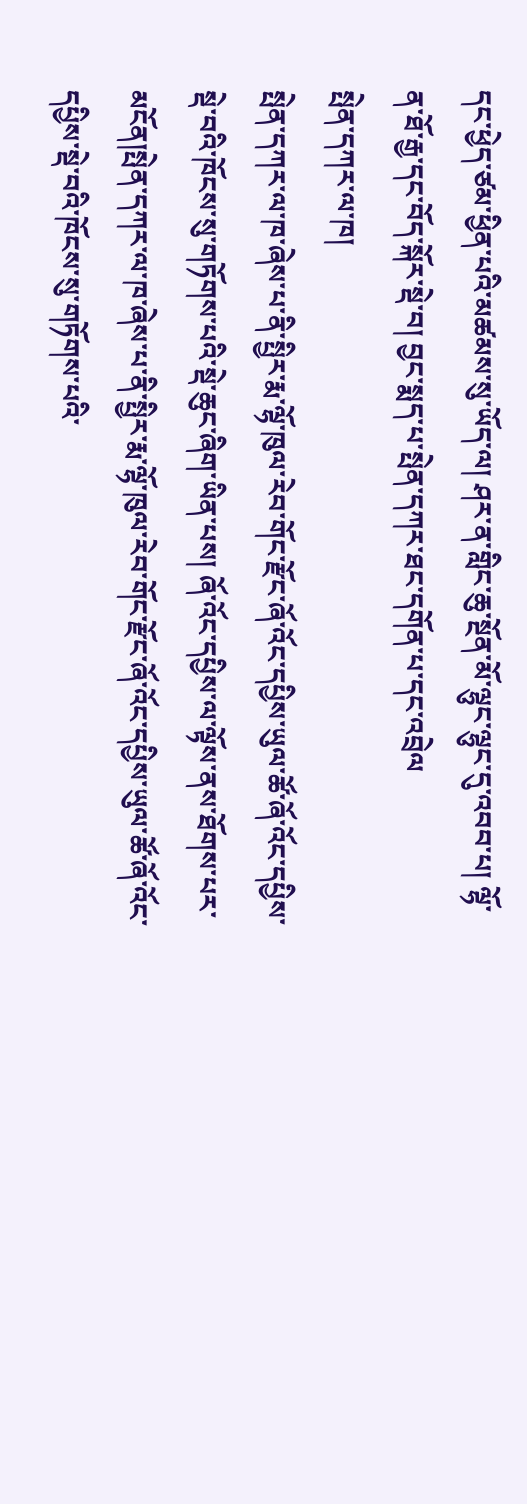དང་ཕྱེད་ཙམ་ཕྱིན་པའི་མཚམས་སུ་ཡོད་ལ། ཤར་ན་གླིང་ཆུ་སྔོན་མོ་ལྷུང་ལྷུང་དུ་འབབ་པ། ལྷོ་ན་ཐོ་རྒྱ་དང་བོད་སྐོར་སྡེ་བ། བྱང་སྨད་པ་སྤེན་དཀར་ཐང་དགོན་པ་དང་འབྲེལ
སྤེན་དཀར་ལ་ཁ།
སྤེན་དཀར་ལ་ཁ་ཞེས་པ་ནི་སྤྱིར་རྨ་ལྷོ་ཁུལ་རེབ་གོང་རྫོང་ཞོ་འོང་དཔྱིས་ཡུལ་ཚོ་ཞོ་འོང་དཔྱིས་སྡེ་བའི་ཁོངས་སུ་གཏོགས་པའི་སྡེ་ཆུང་ཞིག་ཡིན་པས། ཞོ་འོང་དཔྱིས་ལ་ལྟོས་ནས་ཐོགས་པར་མངོན།སྤེན་དཀར་ལ་ཁ་ཞེས་པ་ནི་སྤྱིར་རྨ་ལྷོ་ཁུལ་རེབ་གོང་རྫོང་ཞོ་འོང་དཔྱིས་ཡུལ་ཚོ་ཞོ་འོང་དཔྱིས་སྡེ་བའི་ཁོངས་སུ་གཏོགས་པའི་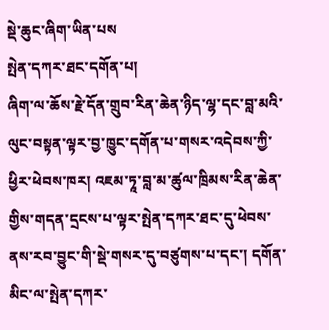སྡེ་ཆུང་ཞིག་ཡིན་པས
སྤེན་དཀར་ཐང་དགོན་པ།
ཞིག་ལ་ཆོས་རྗེ་དོན་གྲུབ་རིན་ཆེན་ཉིད་ལྷ་དང་བླ་མའི་ལུང་བསྟན་ལྟར་བྱ་ཁྱུང་དགོན་པ་གསར་འདེབས་ཀྱི་ཕྱིར་ཕེབས་ཁར། འཇམ་ཏཱ་བླ་མ་ཚུལ་ཁྲིམས་རིན་ཆེན་གྱིས་གདན་དྲངས་པ་ལྟར་སྤེན་དཀར་ཐང་དུ་ཕེབས་ནས་རབ་བྱུང་གི་སྡེ་གསར་དུ་བཙུགས་པ་དང་། དགོན་མིང་ལ་སྤེན་དཀར་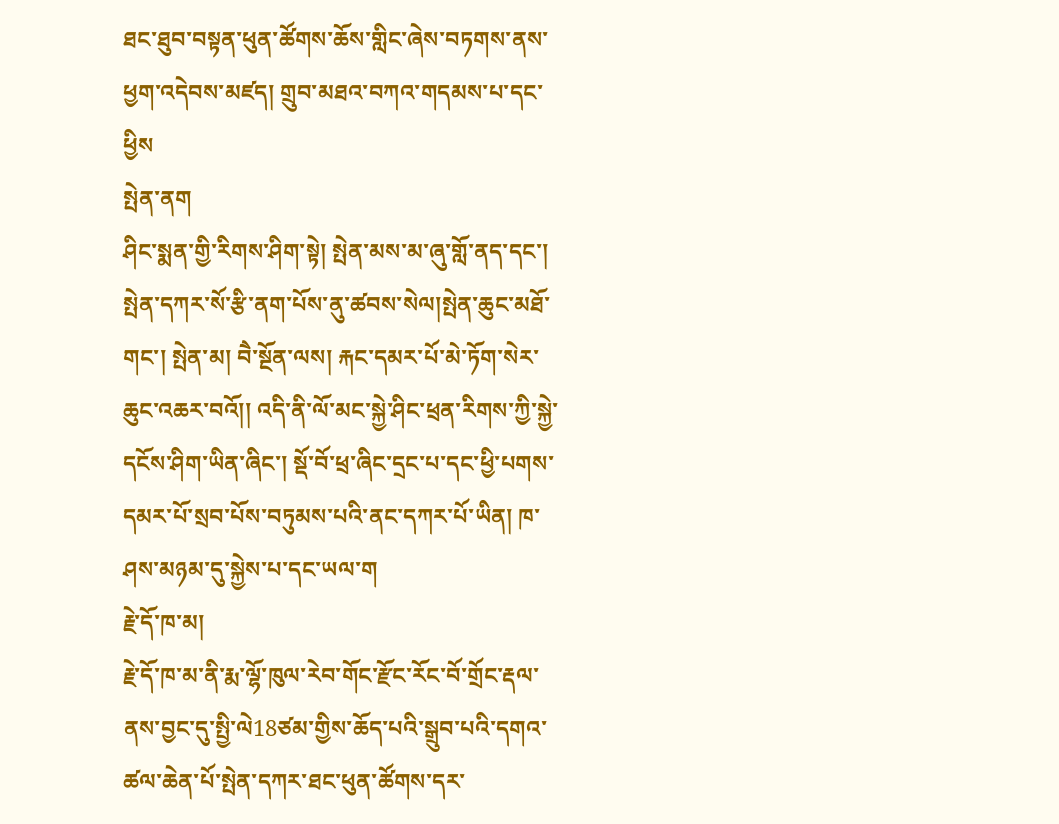ཐང་ཐུབ་བསྟན་ཕུན་ཚོགས་ཆོས་གླིང་ཞེས་བཏགས་ནས་ཕྱག་འདེབས་མཛད། གྲུབ་མཐའ་བཀའ་གདམས་པ་དང་ཕྱིས
སྤེན་ནག
ཤིང་སྨན་གྱི་རིགས་ཤིག་སྟེ། སྤེན་མས་མ་ཞུ་གློ་ནད་དང་། སྤེན་དཀར་སོ་རྩི་ནག་པོས་ནུ་ཚབས་སེལ།སྤེན་ཆུང་མཐོ་གང་། སྤེན་མ། བཻ་སྔོན་ལས། རྐང་དམར་པོ་མེ་ཏོག་སེར་ཆུང་འཆར་བའོ།། འདི་ནི་ལོ་མང་སྐྱེ་ཤིང་ཕྲན་རིགས་ཀྱི་སྐྱེ་དངོས་ཤིག་ཡིན་ཞིང་། སྡོ་བོ་ཕྲ་ཞིང་དྲང་པ་དང་ཕྱི་པགས་དམར་པོ་སྲབ་པོས་བཏུམས་པའི་ནང་དཀར་པོ་ཡིན། ཁ་ཤས་མཉམ་དུ་སྐྱེས་པ་དང་ཡལ་ག
རྗེ་དོ་ཁ་མ།
རྗེ་དོ་ཁ་མ་ནི་རྨ་ལྷོ་ཁུལ་རེབ་གོང་རྫོང་རོང་བོ་གྲོང་རྡལ་ནས་བྱང་དུ་སྤྱི་ལེ18ཙམ་གྱིས་ཆོད་པའི་སྒྲུབ་པའི་དགའ་ཚལ་ཆེན་པོ་སྤེན་དཀར་ཐང་ཕུན་ཚོགས་དར་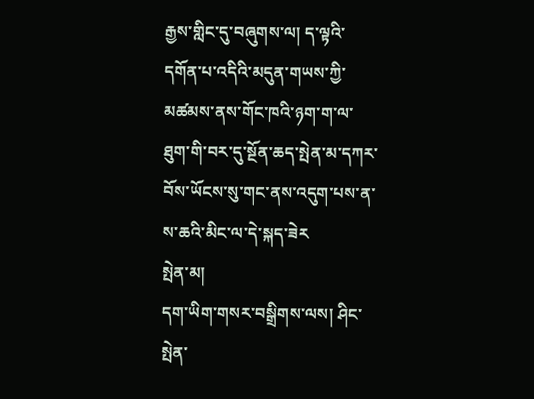རྒྱས་གླིང་དུ་བཞུགས་ལ། ད་ལྟའི་དགོན་པ་འདིའི་མདུན་གཡས་ཀྱི་མཚམས་ནས་གོང་ཁའི་ཉག་ག་ལ་ཐུག་གི་བར་དུ་སྔོན་ཆད་སྤེན་མ་དཀར་བོས་ཡོངས་སུ་གང་ནས་འདུག་པས་ན་ས་ཆའི་མིང་ལ་དེ་སྐད་ཟེར
སྤེན་མ།
དག་ཡིག་གསར་བསྒྲིགས་ལས། ཤིང་སྤེན་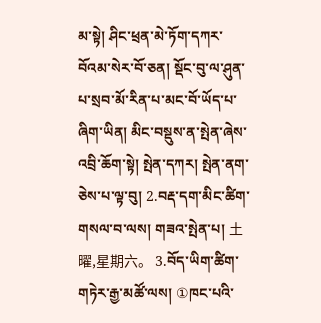མ་སྟེ། ཤིང་ཕྲན་མེ་ཏོག་དཀར་བོའམ་སེར་བོ་ཅན། སྡོང་བུ་ལ་ཤུན་པ་སྲབ་མོ་རིན་པ་མང་བོ་ཡོད་པ་ཞིག་ཡིན། མིང་བསྡུས་ན་སྤེན་ཞེས་འབྲི་ཆོག་སྟེ། སྤེན་དཀར། སྤེན་ནག་ཅེས་པ་ལྟ་བུ། 2.བརྡ་དག་མིང་ཚིག་གསལ་བ་ལས། གཟའ་སྤེན་པ། 土曜,星期六。 3.བོད་ཡིག་ཚིག་གཏེར་རྒྱ་མཚོ་ལས། ①ཁང་པའི་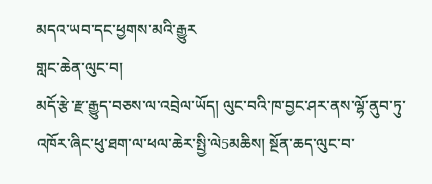མདའ་ཡབ་དང་ཕྱགས་མའི་རྒྱུར
གླང་ཆེན་ལུང་བ།
མདོ་རྩེ་རྫ་རྒྱུད་བཅས་ལ་འབྲེལ་ཡོད། ལུང་བའི་ཁ་བྱང་ཤར་ནས་ལྷོ་ནུབ་ཏུ་འཁོར་ཞིང་ཕུ་ཐག་ལ་ཕལ་ཆེར་སྤྱི་ལེ5མཆིས། སྔོན་ཆད་ལུང་བ་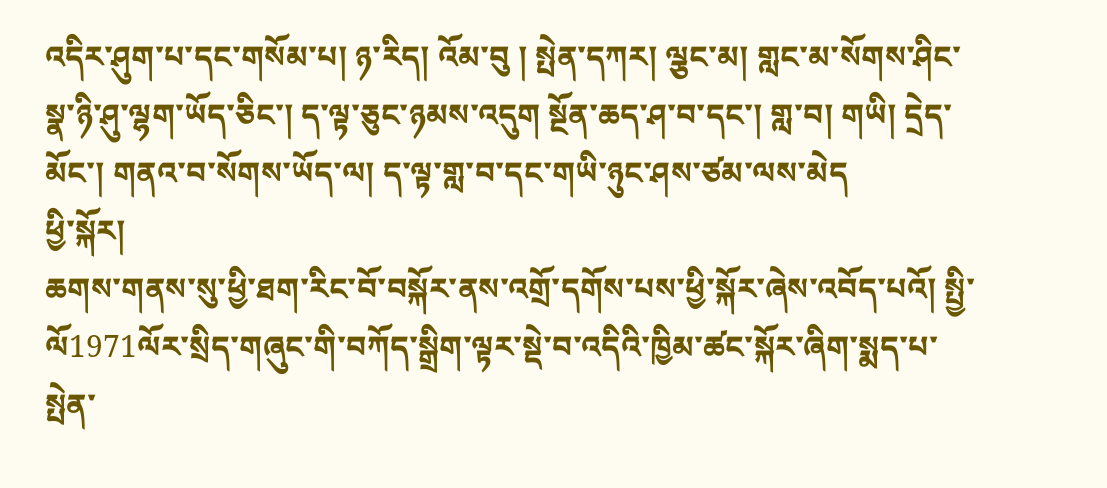འདིར་ཤུག་པ་དང་གསོམ་པ། ཉ་རིད། འོམ་བུ ། སྤེན་དཀར། ལྕང་མ། གླང་མ་སོགས་ཤིང་སྣ་ཉི་ཤུ་ལྷག་ཡོད་ཅིང་། ད་ལྟ་ཅུང་ཉམས་འདུག སྔོན་ཆད་ཤ་བ་དང་། གླ་བ། གཡི། དྲེད་མོང་། གནའ་བ་སོགས་ཡོད་ལ། ད་ལྟ་གླ་བ་དང་གཡི་ཉུང་ཤས་ཙམ་ལས་མེད
ཕྱི་སྐོར།
ཆགས་གནས་སུ་ཕྱི་ཐག་རིང་བོ་བསྐོར་ནས་འགྲོ་དགོས་པས་ཕྱི་སྐོར་ཞེས་འབོད་པའོ། སྤྱི་ལོ1971ལོར་སྲིད་གཞུང་གི་བཀོད་སྒྲིག་ལྟར་སྡེ་བ་འདིའི་ཁྱིམ་ཚང་སྐོར་ཞིག་སྨད་པ་སྤེན་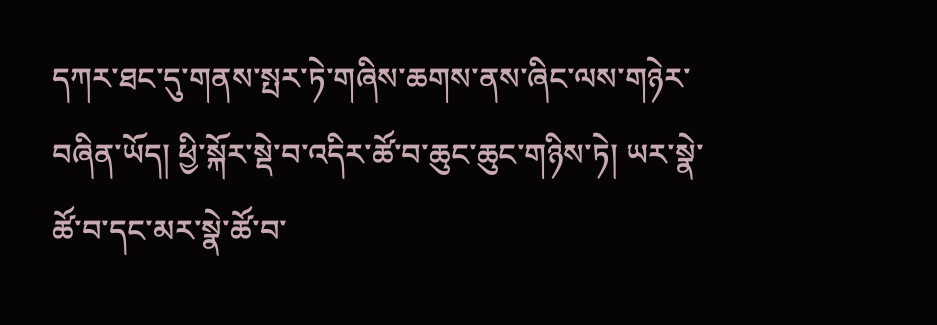དཀར་ཐང་དུ་གནས་སྤར་ཏེ་གཞིས་ཆགས་ནས་ཞིང་ལས་གཉེར་བཞིན་ཡོད། ཕྱི་སྐོར་སྡེ་བ་འདིར་ཚོ་བ་ཆུང་ཆུང་གཉིས་ཏེ། ཡར་སྣེ་ཚོ་བ་དང་མར་སྣེ་ཚོ་བ་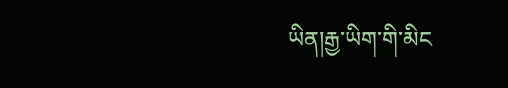ཡིན།རྒྱ་ཡིག་གི་མིང